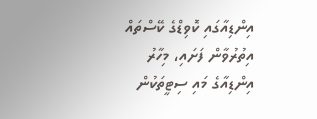އިންޑިއާގައި ކޮވިޑްގެ ކޭސްތައް އިތުރުވާން ފަށައި، މިހާރު އިންޑިއާގެ މައި ސިޓީތަކުން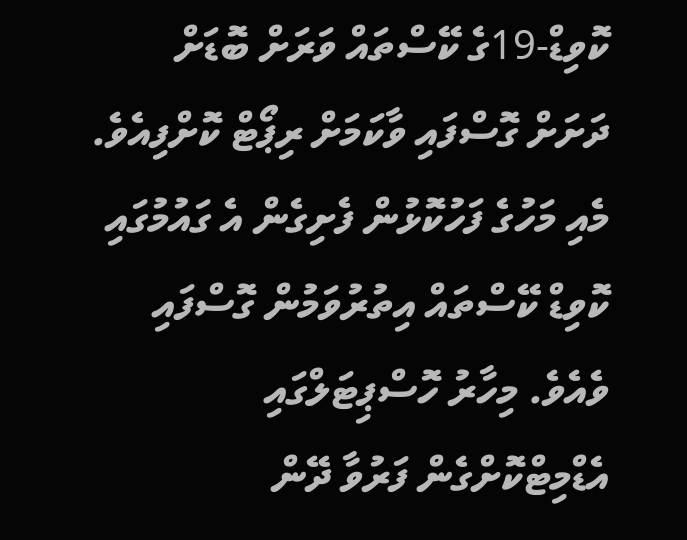ކޮވިޑް-19ގެ ކޭސްތައް ވަރަށް ބޮޑަށް ދަށަށް ގޮސްފައި ވާކަމަށް ރިޕޯޓް ކޮށްފިއެވެ. މެއި މަހުގެ ފަހުކޮޅުން ފެށިގެން އެ ގައުމުގައި ކޮވިޑް ކޭސްތައް އިތުރުވަމުން ގޮސްފައި ވެއެވެ. މިހާރު ހޮސްޕިޓަލްގައި އެޑްމިޓްކޮށްގެން ފަރުވާ ދޭން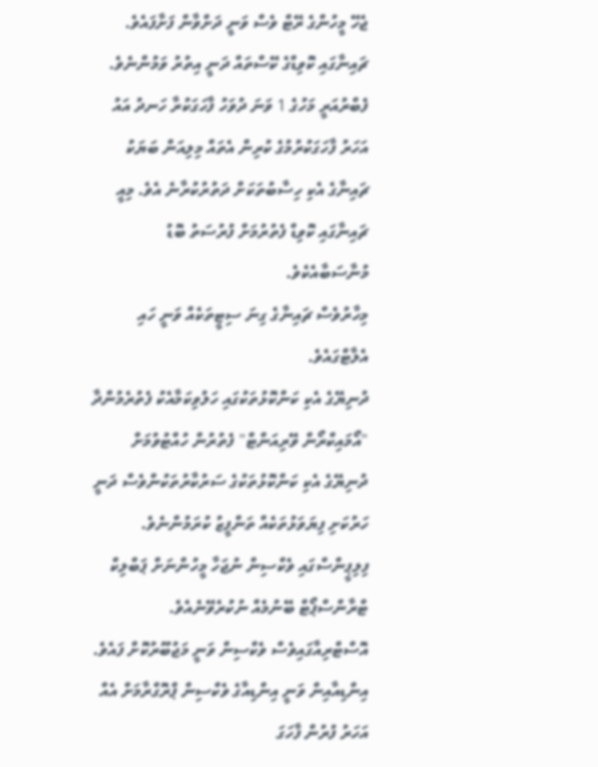ޖެހޭ މީހުންގެ ރޭޓް ވެސް ވަނީ ދަށްވާން ފަށާފައެވެ.
ޗައިނާގައި ކޮވިޑްގެ ކޭސްތައް ދަނީ އިތުރު ވަމުންނެވެ.
ފެބްރުއަރީ މަހުގެ 1 ވަނަ ދުވަހު ފާހަގަކުރާ ހަނދު އައު އަހަރު ފާހަގަކުރުމުގެ ކުރިން އެތައް މިލިއަން ބަޔަކު ޗައިނާގެ އެކި ހިސާބުތަކަށް ދަތުރުކުރާނެ އެވެ. މިއީ ޗައިނާގައި ކޮވިޑް ފެތުރުމަށް ފުރުސަތު ބޮޑު މުނާސަބާއެކެވެ.
މިހާރުވެސް ޗައިނާގެ ގިނަ ސިޓީތަކެއް ވަނީ ހައި އެލާޓްގައެވެ.
ދުނިޔޭގެ އެކި ކަންކޮޅުތަކުގައި ހަލުވިކަމާއެކު ފެތުރެމުންދާ "އޯމައިކްރޯން ވޭރިއަންޓް" ފެތުރުން ހުއްޓުވުމަށް ދުނިޔޭގެ އެކި ކަންކޮޅުތަކުގެ ސަރުކާރުތަކުންވެސް ދަނީ ހަރުކަށި ފިޔަވަޅުތަކެއް ތަންފީޒު ކުރަމުންނެވެ.
ފިލިޕީންސްގައި ވެކްސިން ނުޖަހާ މީހުންނަށް ޕަބްލިކް ޓްރާންސްޕޯޓް ބޭނުމެއް ނުކުރެވޭނެއެވެ.
އޮސްޓްރިއާގައިވެސް ވެކްސިން ވަނީ މަޖުބޫރުކޮށް ފައެވެ.
އިންޑިއާއިން ވަނީ އިންޑިއާގެ ވެކްސިން ޕްރޮގްރާމަށް އެއް އަހަރު ފުރުން ފާހަގަ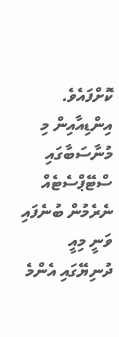ކޮށްފައެވެ. އިންޑިއާއިން މި މުނާސަބާގައި ސްޓޭޕްސެޓެއް ނެރެމުން ބުނެފައި ވަނީ މިއީ ދުނިޔޭގައި އެންމެ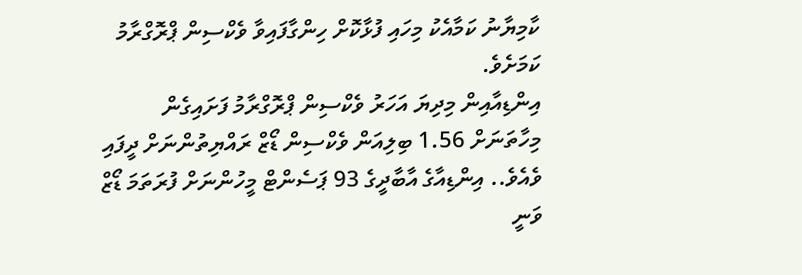ކާމިޔާނު ކަމާއެކު މިހައި ފުޅާކޮށް ހިންގާފައިވާ ވެކްސިން ޕްރޮގްރާމު ކަމަށެވެ.
އިންޑިއާއިން މިދިޔަ އަހަރު ވެކްސިން ޕްރޮގްރާމު ފަށައިގެން މިހާތަނަށް 1.56 ބިލިއަން ވެކްސިން ޑޯޒް ރައްޔިތުންނަށް ދީފައި ވެއެވެ.. އިންޑިއާގެ އާބާދީގެ 93 ޕަސެންޓް މީހުންނަށް ފުރަތަމަ ޑޯޒް ވަނީ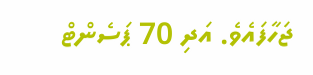ޖަހާފައެވެ. އަދި 70 ޕަސެންޓް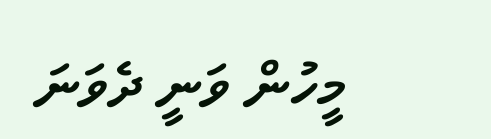މީހުން ވަނީ ދެވަނަ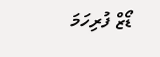ޑޯޒް ފުރިހަމަ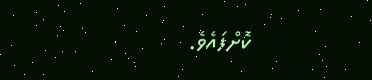ކޮށްފައެވެ.